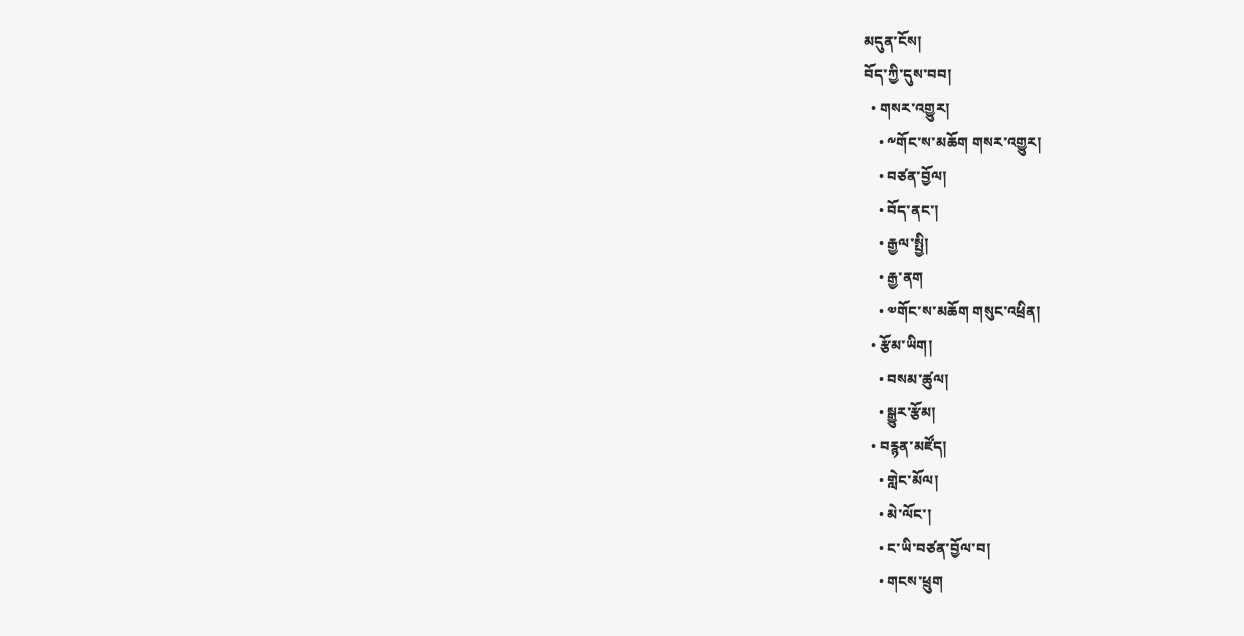མདུན་ངོས།
བོད་ཀྱི་དུས་བབ།
  • གསར་འགྱུར།
    • ༸གོང་ས་མཆོག གསར་འགྱུར།
    • བཙན་བྱོལ།
    • བོད་ནང་།
    • རྒྱལ་སྤྱི།
    • རྒྱ་ནག
    • ༧གོང་ས་མཆོག གསུང་འཕྲིན།
  • རྩོམ་ཡིག།
    • བསམ་ཚུལ།
    • སྒྱུར་རྩོམ།
  • བརྙན་མཛོད།
    • གླེང་མོལ།
    • མེ་ལོང་།
    • ང་ཡི་བཙན་བྱོལ་བ།
    • གངས་ཕྲུག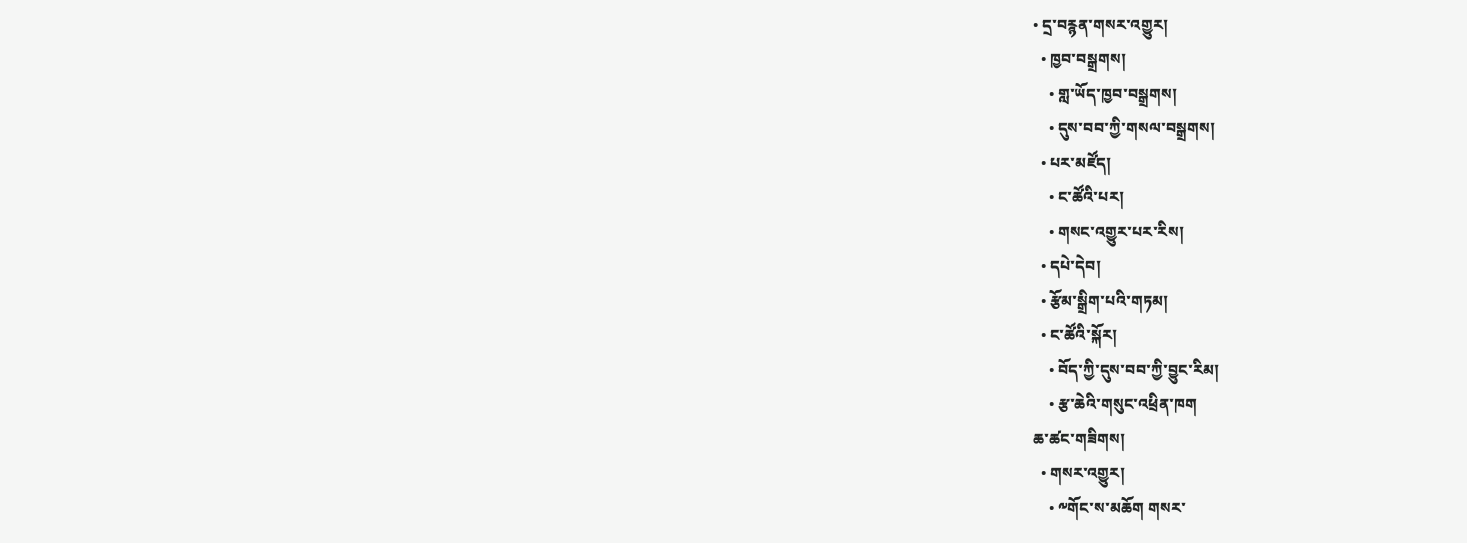• དྲ་བརྙན་གསར་འགྱུར།
  • ཁྱབ་བསྒྲགས།
    • གླ་ཡོད་ཁྱབ་བསྒྲགས།
    • དུས་བབ་ཀྱི་གསལ་བསྒྲགས།
  • པར་མཛོད།
    • ང་ཚོའི་པར།
    • གསང་འགྱུར་པར་རིས།
  • དཔེ་དེབ།
  • རྩོམ་སྒྲིག་པའི་གཏམ།
  • ང་ཚོའི་སྐོར།
    • བོད་ཀྱི་དུས་བབ་ཀྱི་བྱུང་རིམ།
    • རྩ་ཆེའི་གསུང་འཕྲིན་ཁག
ཆ་ཚང་གཟིགས།
  • གསར་འགྱུར།
    • ༸གོང་ས་མཆོག གསར་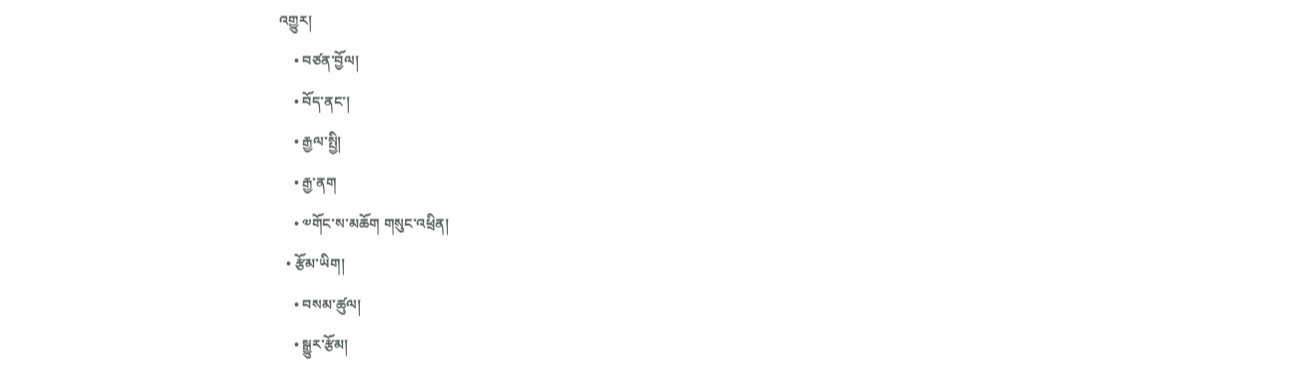འགྱུར།
    • བཙན་བྱོལ།
    • བོད་ནང་།
    • རྒྱལ་སྤྱི།
    • རྒྱ་ནག
    • ༧གོང་ས་མཆོག གསུང་འཕྲིན།
  • རྩོམ་ཡིག།
    • བསམ་ཚུལ།
    • སྒྱུར་རྩོམ།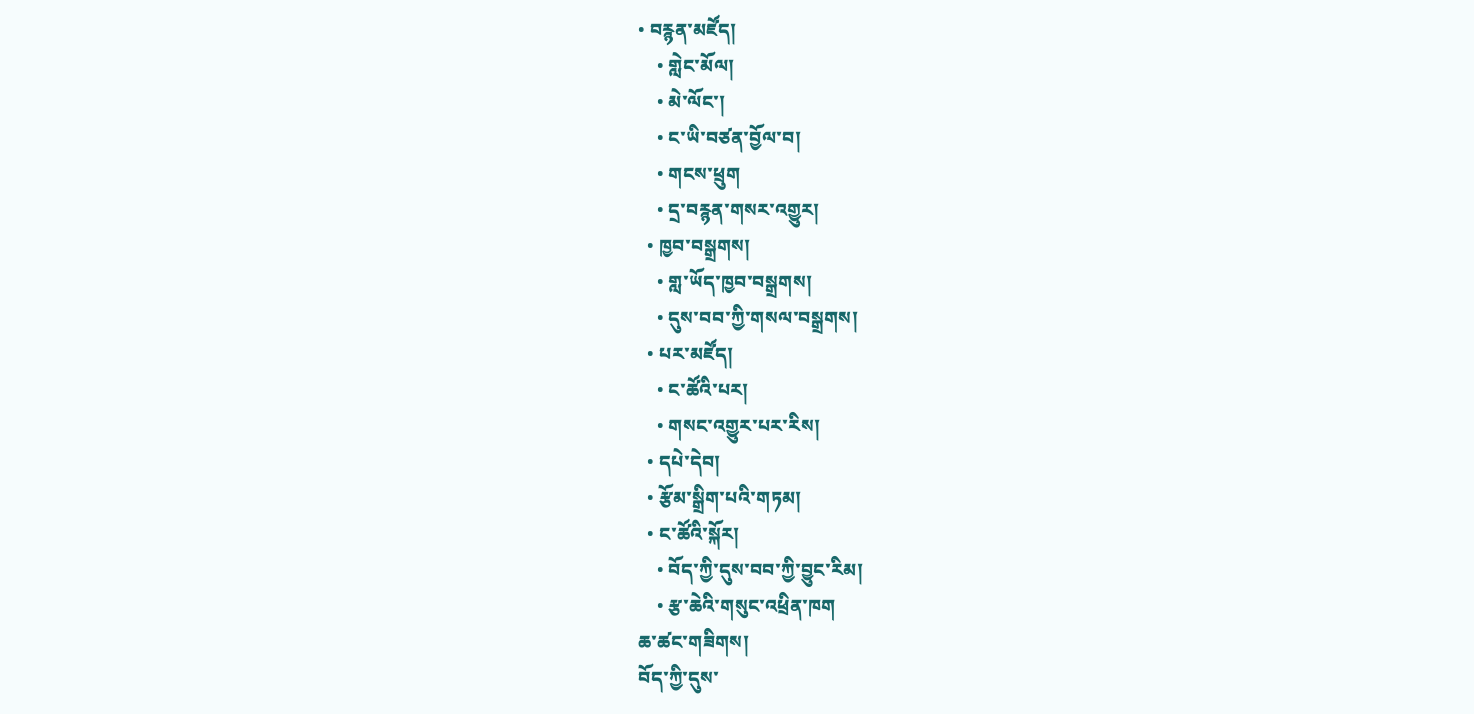• བརྙན་མཛོད།
    • གླེང་མོལ།
    • མེ་ལོང་།
    • ང་ཡི་བཙན་བྱོལ་བ།
    • གངས་ཕྲུག
    • དྲ་བརྙན་གསར་འགྱུར།
  • ཁྱབ་བསྒྲགས།
    • གླ་ཡོད་ཁྱབ་བསྒྲགས།
    • དུས་བབ་ཀྱི་གསལ་བསྒྲགས།
  • པར་མཛོད།
    • ང་ཚོའི་པར།
    • གསང་འགྱུར་པར་རིས།
  • དཔེ་དེབ།
  • རྩོམ་སྒྲིག་པའི་གཏམ།
  • ང་ཚོའི་སྐོར།
    • བོད་ཀྱི་དུས་བབ་ཀྱི་བྱུང་རིམ།
    • རྩ་ཆེའི་གསུང་འཕྲིན་ཁག
ཆ་ཚང་གཟིགས།
བོད་ཀྱི་དུས་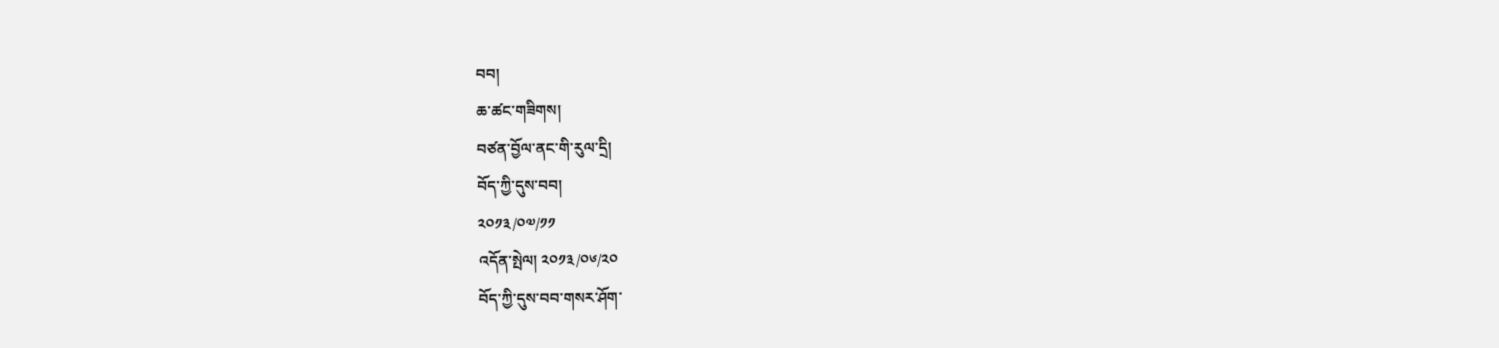བབ།
ཆ་ཚང་གཟིགས།
བཙན་བྱོལ་ནང་གི་རུལ་དྲི།
བོད་ཀྱི་དུས་བབ།
༢༠༡༣/༠༧/༡༡
འདོན་སྤེལ། ༢༠༡༣/༠༦/༢༠
བོད་ཀྱི་དུས་བབ་གསར་ཤོག་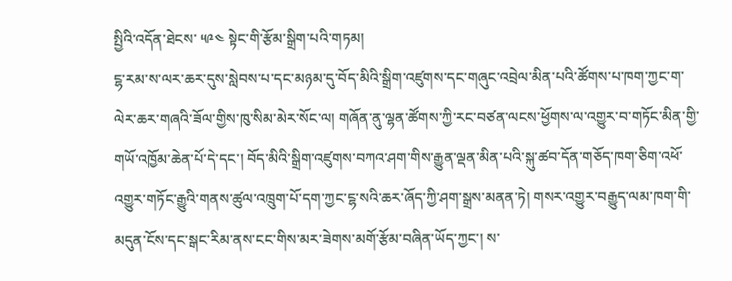སྤྱིའི་འདོན་ཐེངས་ ༥༩༤ སྟེང་གི་རྩོམ་སྒྲིག་པའི་གཏམ།
ངྷ་རམ་ས་ལར་ཆར་དུས་སླེབས་པ་དང་མཉམ་དུ་བོད་མིའི་སྒྲིག་འཛུགས་དང་གཞུང་འབྲེལ་མིན་པའི་ཚོགས་པ་ཁག་ཀྱང་ག་ལེར་ཆར་གཞའི་ཟོལ་གྱིས་ཁུ་སིམ་མེར་སོང་ལ། གཞོན་ནུ་ལྷན་ཚོགས་ཀྱི་རང་བཙན་ལངས་ཕྱོགས་ལ་འགྱུར་བ་གཏོང་མིན་གྱི་གཡོ་འཁྱོམ་ཆེན་པོ་དེ་དང་། བོད་མིའི་སྒྲིག་འཛུགས་བཀའ་ཤག་གིས་རྒྱུན་ལྡན་མིན་པའི་སྐུ་ཚབ་དོན་གཅོད་ཁག་ཅིག་འཕོ་འགྱུར་གཏོང་རྒྱུའི་གནས་ཚུལ་འཁྲུག་པོ་དག་ཀྱང་ངྷ་སའི་ཆར་ཞོད་ཀྱི་ཤག་སྒྲས་མནན་ཏེ། གསར་འགྱུར་བརྒྱུད་ལམ་ཁག་གི་མདུན་ངོས་དང་སྒང་རིམ་ནས་ངང་གིས་མར་ཟེགས་མགོ་རྩོམ་བཞིན་ཡོད་ཀྱང་། ས་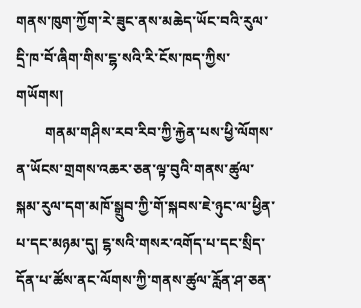གནས་ཁུག་ཀྱོག་རེ་ཟུང་ནས་མཆེད་ཡོང་བའི་རུལ་དྲི་ཁ་བོ་ཞིག་གིས་ངྷ་སའི་རི་ངོས་ཁད་ཀྱིས་གཡོགས།
        གནམ་གཤིས་རབ་རིབ་ཀྱི་རྐྱེན་པས་ཕྱི་ལོགས་ན་ཡོངས་གྲགས་འཆར་ཅན་ལྟ་བུའི་གནས་ཚུལ་སྐམ་རུལ་དག་མཁོ་སྒྲུབ་ཀྱི་གོ་སྐབས་ཇེ་ཉུང་ལ་ཕྱིན་པ་དང་མཉམ་དུ། ངྷ་སའི་གསར་འགོད་པ་དང་སྲིད་དོན་པ་ཚོས་ནང་ལོགས་ཀྱི་གནས་ཚུལ་རློན་ཤ་ཅན་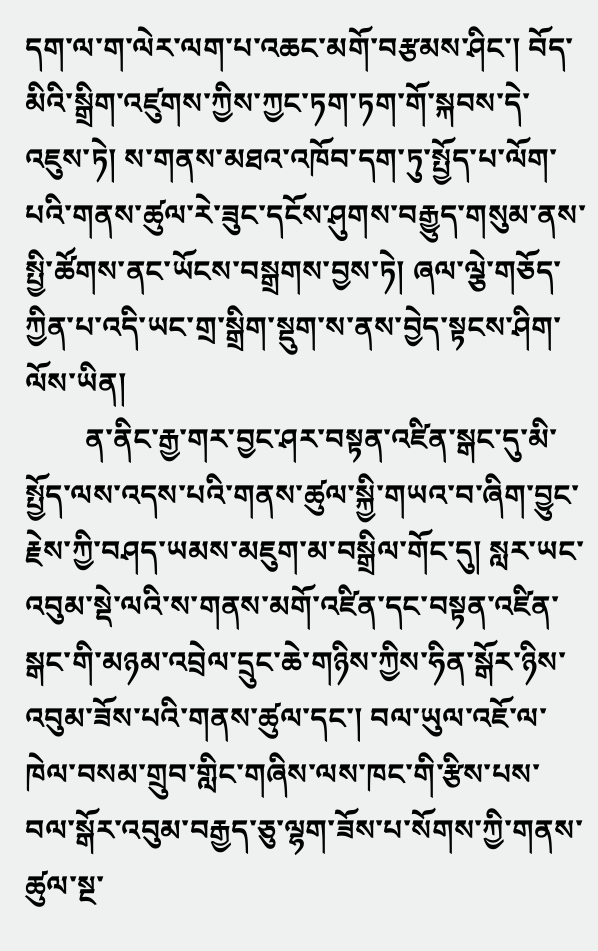དག་ལ་ག་ལེར་ལག་པ་འཆང་མགོ་བརྩམས་ཤིང་། བོད་མིའི་སྒྲིག་འཛུགས་ཀྱིས་ཀྱང་ཏག་ཏག་གོ་སྐབས་དེ་འཇུས་ཏེ། ས་གནས་མཐའ་འཁོབ་དག་ཏུ་སྤྱོད་པ་ལོག་པའི་གནས་ཚུལ་རེ་ཟུང་དངོས་ཤུགས་བརྒྱུད་གསུམ་ནས་སྤྱི་ཚོགས་ནང་ཡོངས་བསྒྲགས་བྱས་ཏེ། ཞལ་ལྕེ་གཅོད་ཀྱིན་པ་འདི་ཡང་གྲ་སྒྲིག་སྡུག་ས་ནས་བྱེད་སྟངས་ཤིག་ལོས་ཡིན།
        ན་ནིང་རྒྱ་གར་བྱང་ཤར་བསྟན་འཛིན་སྒང་དུ་མི་སྤྱོད་ལས་འདས་པའི་གནས་ཚུལ་སྐྱི་གཡའ་བ་ཞིག་བྱུང་རྗེས་ཀྱི་བཤད་ཡམས་མཇུག་མ་བསྒྲིལ་གོང་དུ། སླར་ཡང་འབུམ་སྡེ་ལའི་ས་གནས་མགོ་འཛིན་དང་བསྟན་འཛིན་སྒང་གི་མཉམ་འབྲེལ་དྲུང་ཆེ་གཉིས་ཀྱིས་ཧིན་སྒོར་ཉིས་འབུམ་ཟོས་པའི་གནས་ཚུལ་དང་། བལ་ཡུལ་འཇོ་ལ་ཁེལ་བསམ་གྲུབ་གླིང་གཞིས་ལས་ཁང་གི་རྩིས་པས་བལ་སྒོར་འབུམ་བརྒྱད་ཅུ་ལྷག་ཟོས་པ་སོགས་ཀྱི་གནས་ཚུལ་སྔ་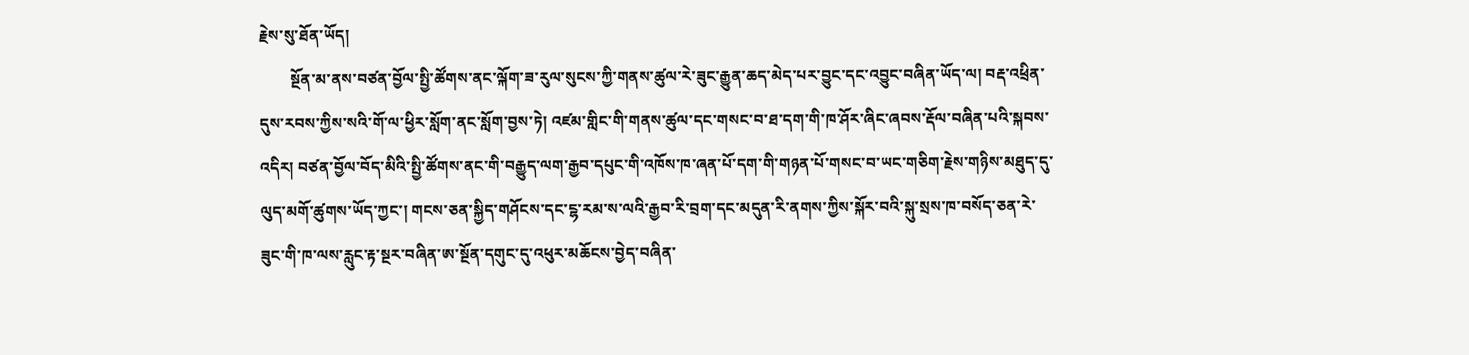རྗེས་སུ་ཐོན་ཡོད།
        སྔོན་མ་ནས་བཙན་བྱོལ་སྤྱི་ཚོགས་ནང་ལྐོག་ཟ་རུལ་སུངས་ཀྱི་གནས་ཚུལ་རེ་ཟུང་རྒྱུན་ཆད་མེད་པར་བྱུང་དང་འབྱུང་བཞིན་ཡོད་ལ། བརྡ་འཕྲིན་དུས་རབས་ཀྱིས་སའི་གོ་ལ་ཕྱིར་སློག་ནང་སློག་བྱས་ཏེ། འཛམ་གླིང་གི་གནས་ཚུལ་དང་གསང་བ་ཐ་དག་གི་ཁ་ཤོར་ཞིང་ཞབས་རྡོལ་བཞིན་པའི་སྐབས་འདིར། བཙན་བྱོལ་བོད་མིའི་སྤྱི་ཚོགས་ནང་གི་བརྒྱུད་ལག་རྒྱབ་དཔུང་གི་འཁོས་ཁ་ཞན་པོ་དག་གི་གཉན་པོ་གསང་བ་ཡང་གཅིག་རྗེས་གཉིས་མཐུད་དུ་ལུད་མགོ་ཚུགས་ཡོད་ཀྱང་། གངས་ཅན་སྐྱིད་གཤོངས་དང་ངྷ་རམ་ས་ལའི་རྒྱབ་རི་བྲག་དང་མདུན་རི་ནགས་ཀྱིས་སྐོར་བའི་སྐུ་སྲས་ཁ་བསོད་ཅན་རེ་ཟུང་གི་ཁ་ལས་རླུང་རྟ་སྔར་བཞིན་ཨ་སྔོན་དགུང་དུ་འཕུར་མཆོངས་བྱེད་བཞིན་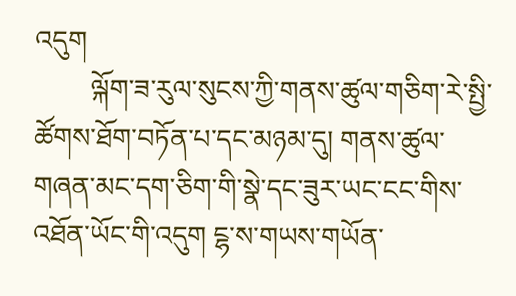འདུག
        ལྐོག་ཟ་རུལ་སུངས་ཀྱི་གནས་ཚུལ་གཅིག་རེ་སྤྱི་ཚོགས་ཐོག་བཏོན་པ་དང་མཉམ་དུ། གནས་ཚུལ་གཞན་མང་དག་ཅིག་གི་སྣེ་དང་ཟུར་ཡང་ངང་གིས་འཐོན་ཡོང་གི་འདུག ངྷ་ས་གཡས་གཡོན་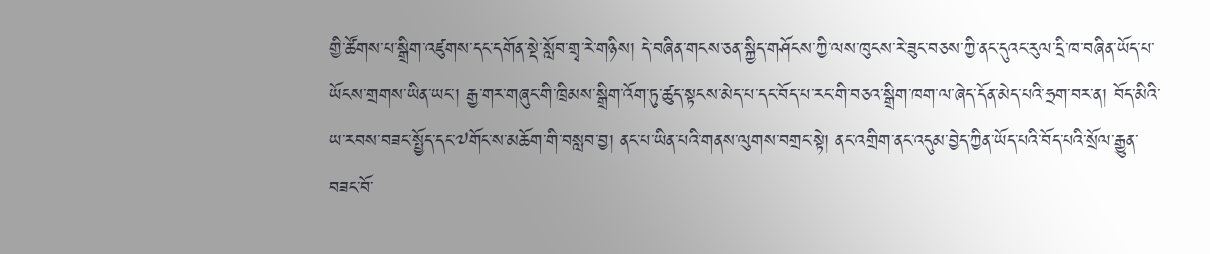གྱི་ཚོགས་པ་སྒྲིག་འཛུགས་དང་དགོན་སྡེ་སློབ་གྲྭ་རེ་གཉིས། དེ་བཞིན་གངས་ཅན་སྐྱིད་གཤོངས་ཀྱི་ལས་ཁུངས་རེ་ཟུང་བཅས་ཀྱི་ནང་དུའང་རུལ་དྲི་ཁ་བཞིན་ཡོད་པ་ཡོངས་གྲགས་ཡིན་ཡང་། རྒྱ་གར་གཞུང་གི་ཁྲིམས་སྒྲིག་འོག་ཏུ་ཚུད་སྟངས་མེད་པ་དང་བོད་པ་རང་གི་བཅའ་སྒྲིག་ཁག་ལ་ཞེད་དོན་མེད་པའི་ཧྲག་བར་ན། བོད་མིའི་ཡ་རབས་བཟང་སྤྱོད་དང་༧གོང་ས་མཆོག་གི་བསླབ་བྱ། ནང་པ་ཡིན་པའི་གནས་ལུགས་བགྲང་སྟེ། ནང་འགྲིག་ནང་འདུམ་བྱེད་ཀྱིན་ཡོད་པའི་བོད་པའི་སྲོལ་རྒྱུན་བཟང་བོ་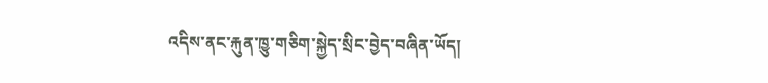འདིས་ནང་རྐུན་ཁྱུ་གཅིག་སྐྱེད་སྲིང་བྱེད་བཞིན་ཡོད།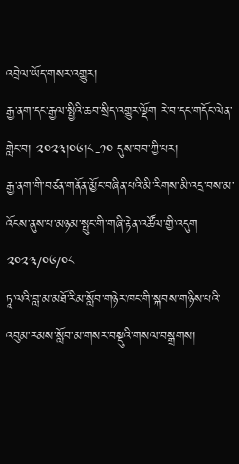འབྲེལ་ཡོད་གསར་འགྱུར།
རྒྱ་ནག་དང་རྒྱལ་སྤྱིའི་ཆབ་སྲིད་འགྱུར་ལྡོག རེ་བ་དང་གདོང་ལེན་གླེང་བ། ༢༠༢༣།༠༦།༨-༡༠ དུས་བབ་ཀྱི་པར།
རྒྱ་ནག་གི་བཙན་གནོན་མྱོང་བཞིན་པའི་མི་རིགས་མི་འདྲ་བས་མ་འོངས་ནུས་པ་མཉམ་སྤུང་གི་གཞི་རྟེན་འཚོལ་གྱི་འདུག
༢༠༢༣/༠༦/༠༨
ཏཱ་ལའི་བླ་མ་མཐོ་རིམ་སློབ་གཉེར་ཁང་གི་སྐབས་གཉིས་པའི་འབུམ་རམས་སློབ་མ་གསར་བསྡུའི་གསལ་བསྒྲགས།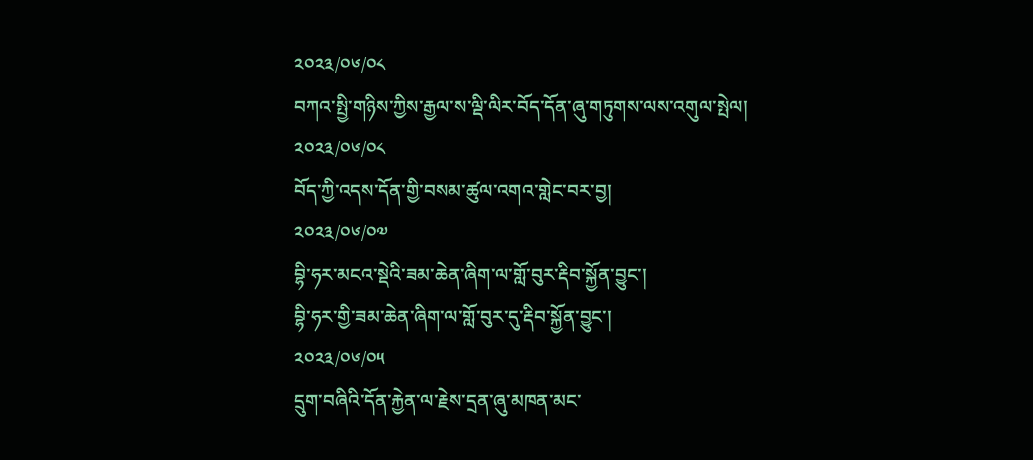༢༠༢༣/༠༦/༠༨
བཀའ་སྤྱི་གཉིས་ཀྱིས་རྒྱལ་ས་ལྡི་ལིར་བོད་དོན་ཞུ་གཏུགས་ལས་འགུལ་སྤེལ།
༢༠༢༣/༠༦/༠༨
བོད་ཀྱི་འདས་དོན་གྱི་བསམ་ཚུལ་འགའ་གླེང་བར་བྱ།
༢༠༢༣/༠༦/༠༧
བྷི་ཧར་མངའ་སྡེའི་ཟམ་ཆེན་ཞིག་ལ་གློ་བུར་རྡིབ་སྐྱོན་བྱུང་།
བྷི་ཧར་གྱི་ཟམ་ཆེན་ཞིག་ལ་གློ་བུར་དུ་རྡིབ་སྐྱོན་བྱུང་།
༢༠༢༣/༠༦/༠༥
དྲུག་བཞིའི་དོན་རྐྱེན་ལ་རྗེས་དྲན་ཞུ་མཁན་མང་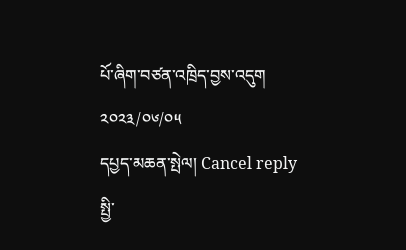པོ་ཞིག་བཙན་འཁྲིད་བྱས་འདུག
༢༠༢༣/༠༦/༠༥
དཔྱད་མཆན་སྤེལ། Cancel reply
སྤྱི་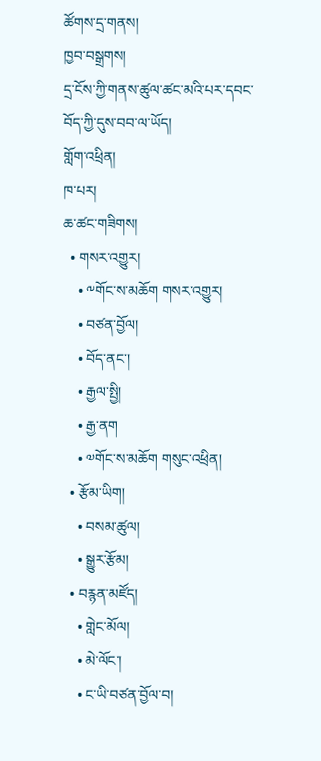ཚོགས་དྲ་གནས།
ཁྱབ་བསྒྲགས།
དྲ་ངོས་ཀྱི་གནས་ཚུལ་ཚང་མའི་པར་དབང་བོད་ཀྱི་དུས་བབ་ལ་ཡོད།
གློག་འཕྲིན།
ཁ་པར།
ཆ་ཚང་གཟིགས།
  • གསར་འགྱུར།
    • ༸གོང་ས་མཆོག གསར་འགྱུར།
    • བཙན་བྱོལ།
    • བོད་ནང་།
    • རྒྱལ་སྤྱི།
    • རྒྱ་ནག
    • ༧གོང་ས་མཆོག གསུང་འཕྲིན།
  • རྩོམ་ཡིག།
    • བསམ་ཚུལ།
    • སྒྱུར་རྩོམ།
  • བརྙན་མཛོད།
    • གླེང་མོལ།
    • མེ་ལོང་།
    • ང་ཡི་བཙན་བྱོལ་བ།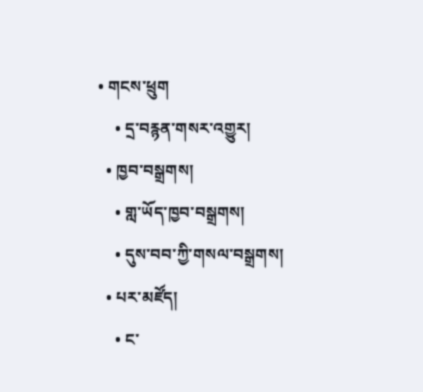• གངས་ཕྲུག
    • དྲ་བརྙན་གསར་འགྱུར།
  • ཁྱབ་བསྒྲགས།
    • གླ་ཡོད་ཁྱབ་བསྒྲགས།
    • དུས་བབ་ཀྱི་གསལ་བསྒྲགས།
  • པར་མཛོད།
    • ང་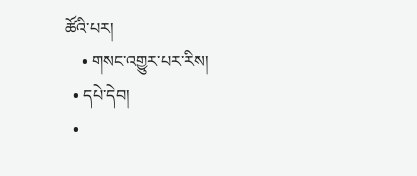ཚོའི་པར།
    • གསང་འགྱུར་པར་རིས།
  • དཔེ་དེབ།
  •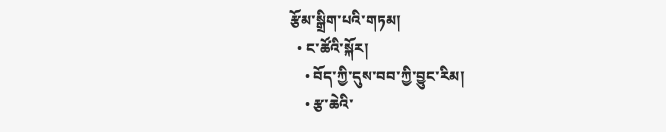རྩོམ་སྒྲིག་པའི་གཏམ།
  • ང་ཚོའི་སྐོར།
    • བོད་ཀྱི་དུས་བབ་ཀྱི་བྱུང་རིམ།
    • རྩ་ཆེའི་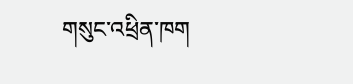གསུང་འཕྲིན་ཁག